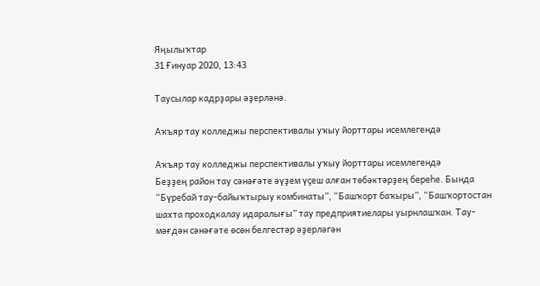Яңылыҡтар
31 Ғинуар 2020, 13:43

Таусылар кадрҙары әҙерләнә.

Аҡъяр тау колледжы перспективалы уҡыу йорттары исемлегендә

Аҡъяр тау колледжы перспективалы уҡыу йорттары исемлегендә
Беҙҙең район тау сәнәғәте әүҙем үҫеш алған төбәктәрҙең береһе. Бында “Бүребай тау-байыҡтырыу комбинаты”, “Башҡорт баҡыры”, “Башҡортостан шахта проходкалау идаралығы” тау предприятиелары уырнлашҡан. Тау-мәғдән сәнәғәте өсөн белгестәр әҙерләгән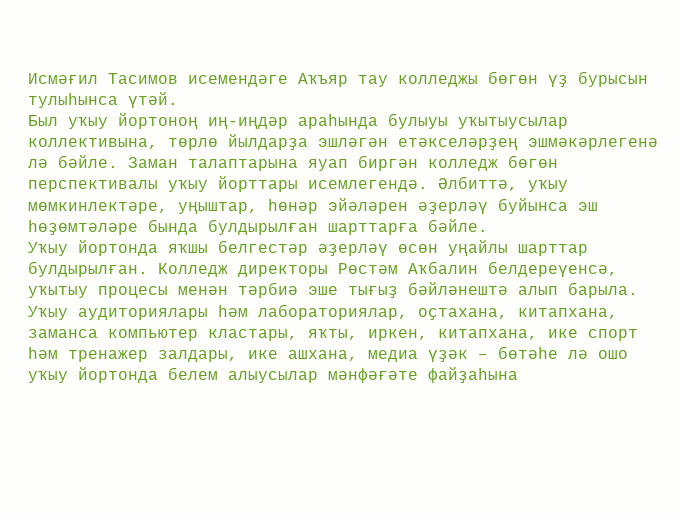Исмәғил Тасимов исемендәге Аҡъяр тау колледжы бөгөн үҙ бурысын тулыһынса үтәй.
Был уҡыу йортоноң иң-иңдәр араһында булыуы уҡытыусылар коллективына, төрлө йылдарҙа эшләгән етәкселәрҙең эшмәкәрлегенә лә бәйле. Заман талаптарына яуап биргән колледж бөгөн перспективалы уҡыу йорттары исемлегендә. Әлбиттә, уҡыу мөмкинлектәре, уңыштар, һөнәр эйәләрен әҙерләү буйынса эш һөҙөмтәләре бында булдырылған шарттарға бәйле.
Уҡыу йортонда яҡшы белгестәр әҙерләү өсөн уңайлы шарттар булдырылған. Колледж директоры Рөстәм Аҡбалин белдереүенсә, уҡытыу процесы менән тәрбиә эше тығыҙ бәйләнештә алып барыла. Уҡыу аудиториялары һәм лабораториялар, оҫтахана, китапхана, заманса компьютер кластары, яҡты, иркен, китапхана, ике спорт һәм тренажер залдары, ике ашхана, медиа үҙәк – бөтәһе лә ошо уҡыу йортонда белем алыусылар мәнфәғәте файҙаһына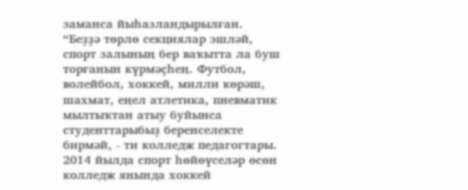заманса йыһазландырылған.
“Беҙҙә төрлө секциялар эшләй, спорт залының бер ваҡытта ла буш торғанын күрмәҫһең. Футбол, волейбол, хоккей, милли көрәш, шахмат, еңел атлетика, пневматик мылтыҡтан атыу буйынса студенттарыбыҙ беренселекте бирмәй, - ти колледж педагогтары. 2014 йылда спорт һөйөүселәр өсөн колледж янында хоккей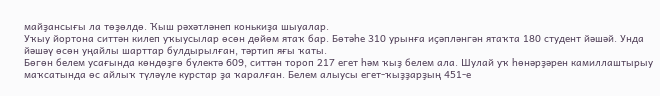майҙансығы ла төҙөлдө. Ҡыш рәхәтләнеп конькиҙа шыуалар.
Уҡыу йортона ситтән килеп уҡыусылар өсөн дөйөм ятаҡ бар. Бөтәһе 310 урынға иҫәпләнгән ятаҡта 180 студент йәшәй. Унда йәшәү өсөн уңайлы шарттар булдырылған, тәртип яғы ҡаты.
Бөгөн белем усағында көндөҙгө бүлектә 609, ситтән тороп 217 егет һәм ҡыҙ белем ала. Шулай уҡ һөнәрҙәрен камиллаштырыу маҡсатында өс айлыҡ түләүле курстар ҙа ҡаралған. Белем алыусы егет-ҡыҙҙарҙың 451-е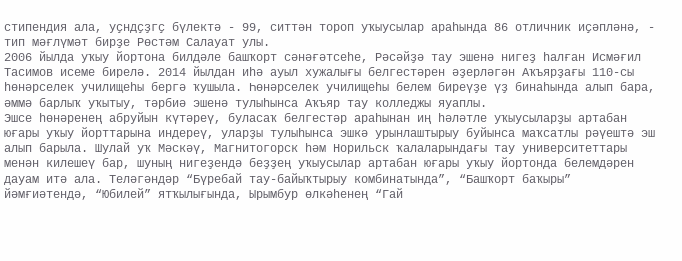стипендия ала, уҫндҫҙгҫ бүлектә - 99, ситтән тороп уҡыусылар араһында 86 отличник иҫәпләнә, - тип мәғлүмәт бирҙе Рөстәм Салауат улы.
2006 йылда уҡыу йортона билдәле башҡорт сәнәғәтсеһе, Рәсәйҙә тау эшенә нигеҙ һалған Исмәғил Тасимов исеме бирелә. 2014 йылдан иһә ауыл хужалығы белгестәрен әҙерләгән Аҡъярҙағы 110-сы һөнәрселек училищеһы бергә ҡушыла. Һөнәрселек училищеһы белем биреүҙе үҙ бинаһында алып бара, әммә барлыҡ уҡытыу, тәрбиә эшенә тулыһынса Аҡъяр тау колледжы яуаплы.
Эшсе һөнәренең абруйын күтәреү, буласаҡ белгестәр араһынан иң һәләтле уҡыусыларҙы артабан юғары уҡыу йорттарына индереү, уларҙы тулыһынса эшкә урынлаштырыу буйынса маҡсатлы рәүештә эш алып барыла. Шулай уҡ Мәскәү, Магнитогорск һәм Норильск ҡалаларындағы тау университеттары менән килешеү бар, шуның нигеҙендә беҙҙең уҡыусылар артабан юғары уҡыу йортонда белемдәрен дауам итә ала. Теләгәндәр “Бүребай тау-байыҡтырыу комбинатында”, “Башҡорт баҡыры” йәмғиәтендә, “Юбилей” ятҡылығында, Ырымбур өлкәһенең “Гай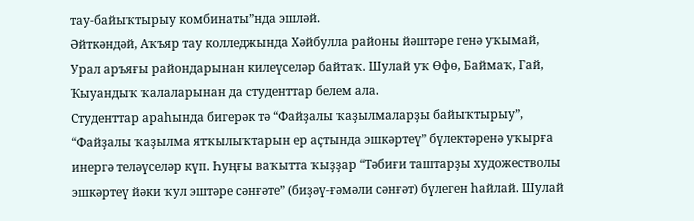тау-байыҡтырыу комбинаты”нда эшләй.
Әйткәндәй, Аҡъяр тау колледжында Хәйбулла районы йәштәре генә уҡымай, Урал аръяғы райондарынан килеүселәр байтаҡ. Шулай уҡ Өфө, Баймаҡ, Гай, Ҡыуандыҡ ҡалаларынан да студенттар белем ала.
Студенттар араһында бигерәк тә “Файҙалы ҡаҙылмаларҙы байыҡтырыу”, “Файҙалы ҡаҙылма ятҡылыҡтарын ер аҫтында эшкәртеү” бүлектәренә уҡырға инергә теләүселәр күп. Һуңғы ваҡытта ҡыҙҙар “Тәбиғи таштарҙы художестволы эшкәртеү йәки ҡул эштәре сәнғәте” (биҙәү-ғәмәли сәнғәт) бүлеген һайлай. Шулай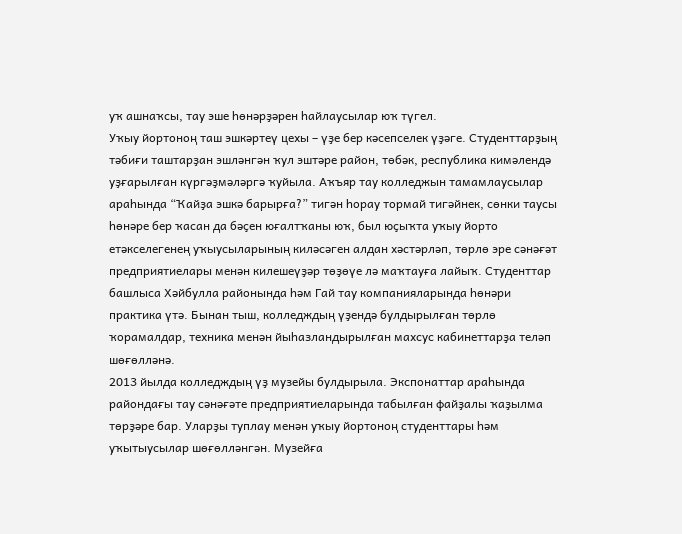уҡ ашнаҡсы, тау эше һөнәрҙәрен һайлаусылар юҡ түгел.
Уҡыу йортоноң таш эшкәртеү цехы – үҙе бер кәсепселек үҙәге. Студенттарҙың тәбиғи таштарҙан эшләнгән ҡул эштәре район, төбәк, республика кимәлендә уҙғарылған күргәҙмәләргә ҡуйыла. Аҡъяр тау колледжын тамамлаусылар араһында “Ҡайҙа эшкә барырға?” тигән һорау тормай тигәйнек, сөнки таусы һөнәре бер ҡасан да бәҫен юғалтҡаны юҡ, был юҫыҡта уҡыу йорто етәкселегенең уҡыусыларының киләсәген алдан хәстәрләп, төрлө эре сәнәғәт предприятиелары менән килешеүҙәр төҙөүе лә маҡтауға лайыҡ. Студенттар башлыса Хәйбулла районында һәм Гай тау компанияларында һөнәри практика үтә. Бынан тыш, колледждың үҙендә булдырылған төрлө ҡорамалдар, техника менән йыһазландырылған махсус кабинеттарҙа теләп шөғөлләнә.
2013 йылда колледждың үҙ музейы булдырыла. Экспонаттар араһында райондағы тау сәнәғәте предприятиеларында табылған файҙалы ҡаҙылма төрҙәре бар. Уларҙы туплау менән уҡыу йортоноң студенттары һәм уҡытыусылар шөғөлләнгән. Музейға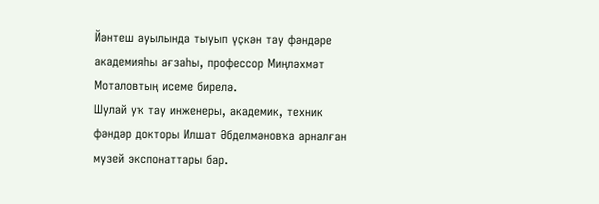Йәнтеш ауылында тыуып үҫкән тау фәндәре академияһы ағзаһы, профессор Миңләхмәт Моталовтың исеме бирелә.
Шулай уҡ тау инженеры, академик, техник фәндәр докторы Илшат Әбделмәновҡа арналған музей экспонаттары бар.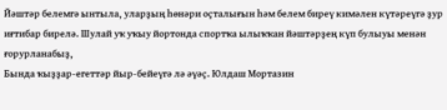Йәштәр белемгә ынтыла, уларҙың һөнәри оҫталығын һәм белем биреү кимәлен күтәреүгә ҙур иғтибар бирелә. Шулай уҡ уҡыу йортонда спортҡа ылыҡҡан йәштәрҙең күп булыуы менән ғорурланабыҙ,
Бында ҡыҙҙар-егеттәр йыр-бейеүгә лә әүәҫ. Юлдаш Мортазин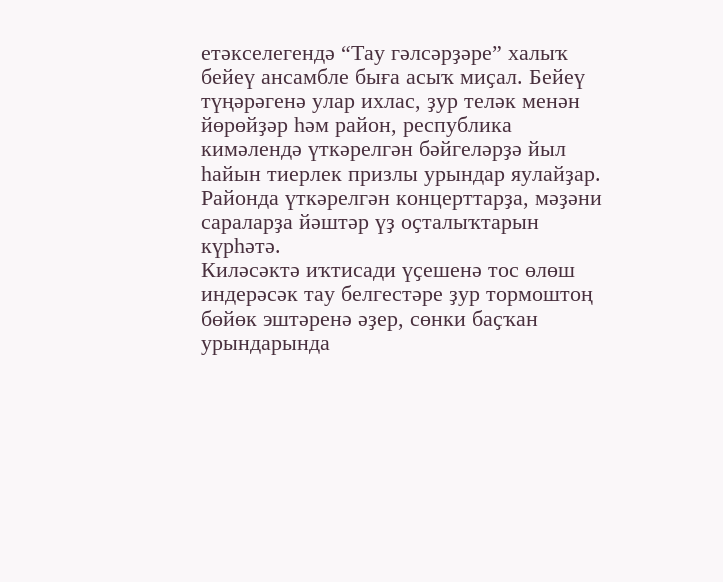етәкселегендә “Тау гәлсәрҙәре” халыҡ бейеү ансамбле быға асыҡ миҫал. Бейеү түңәрәгенә улар ихлас, ҙур теләк менән йөрөйҙәр һәм район, республика кимәлендә үткәрелгән бәйгеләрҙә йыл һайын тиерлек призлы урындар яулайҙар. Районда үткәрелгән концерттарҙа, мәҙәни сараларҙа йәштәр үҙ оҫталыҡтарын күрһәтә.
Киләсәктә иҡтисади үҫешенә тос өлөш индерәсәк тау белгестәре ҙур тормоштоң бөйөк эштәренә әҙер, сөнки баҫҡан урындарында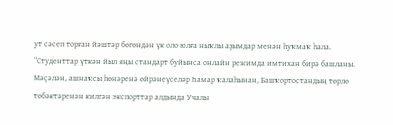ут сәсеп торған йәштәр бөгөндән үк оло юлға ныҡлы аҙымдар менән һуҡмаҡ һала.
“Студенттар үткән йыл яңы стандарт буйынса онлайн режимда имтихан бирә башланы. Мәҫәлән, ашнаҡсы һөнәренә өйрәнеүселәр Һамар ҡалаһынан, Башҡортостандың төрлө төбәктәренән килгән экспорттар алдында Учалы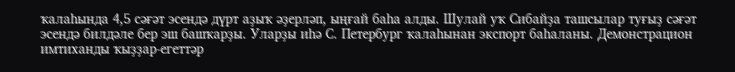ҡалаһында 4,5 сәғәт эсендә дүрт аҙыҡ әҙерләп, ыңғай баһа алды. Шулай уҡ Сибайҙа ташсылар туғыҙ сәғәт эсендә билдәле бер эш башҡарҙы. Уларҙы иһә С. Петербург ҡалаһынан экспорт баһаланы. Демонстрацион имтиханды ҡыҙҙар-егеттәр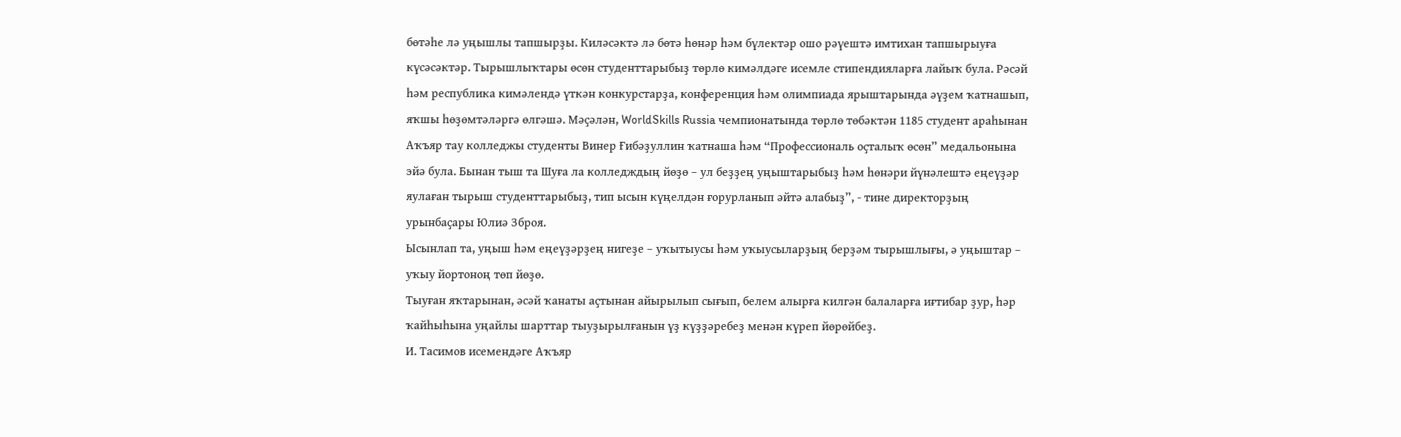бөтәһе лә уңышлы тапшырҙы. Киләсәктә лә бөтә һөнәр һәм бүлектәр ошо рәүештә имтихан тапшырыуға күсәсәктәр. Тырышлыҡтары өсөн студенттарыбыҙ төрлө кимәлдәге исемле стипендияларға лайыҡ була. Рәсәй һәм республика кимәлендә үткән конкурстарҙа, конференция һәм олимпиада ярыштарында әүҙем ҡатнашып, яҡшы һөҙөмтәләргә өлгәшә. Мәҫәлән, WorldSkills Russia чемпионатында төрлө төбәктән 1185 студент араһынан Аҡъяр тау колледжы студенты Винер Ғибәҙуллин ҡатнаша һәм “Профессиональ оҫталыҡ өсөн” медальонына эйә була. Бынан тыш та Шуға ла колледждың йөҙө – ул беҙҙең уңыштарыбыҙ һәм һөнәри йүнәлештә еңеүҙәр яулаған тырыш студенттарыбыҙ, тип ысын күңелдән ғорурланып әйтә алабыҙ”, - тине директорҙың урынбаҫары Юлиә Зброя.
Ысынлап та, уңыш һәм еңеүҙәрҙең нигеҙе – уҡытыусы һәм уҡыусыларҙың берҙәм тырышлығы, ә уңыштар – уҡыу йортоноң төп йөҙө.
Тыуған яҡтарынан, әсәй ҡанаты аҫтынан айырылып сығып, белем алырға килгән балаларға иғтибар ҙур, һәр ҡайһыһына уңайлы шарттар тыуҙырылғанын үҙ күҙҙәребеҙ менән күреп йөрөйбеҙ.
И. Тасимов исемендәге Аҡъяр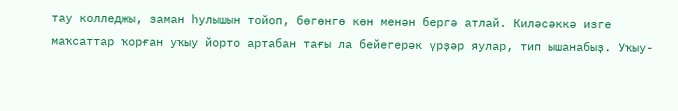тау колледжы, заман һулышын тойоп, бөгөнгө көн менән бергә атлай. Киләсәккә изге маҡсаттар ҡорған уҡыу йорто артабан тағы ла бейегерәк үрҙәр яулар, тип ышанабыҙ. Уҡыу-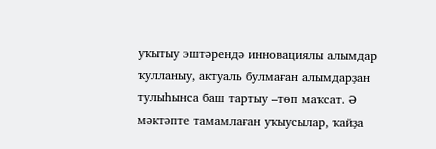уҡытыу эштәрендә инновациялы алымдар ҡулланыу, актуаль булмаған алымдарҙан тулыһынса баш тартыу –төп маҡсат. Ә мәктәпте тамамлаған уҡыусылар, ҡайҙа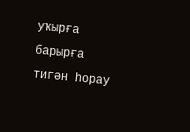уҡырға барырға тигән һорау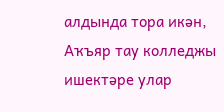алдында тора икән, Аҡъяр тау колледжы ишектәре улар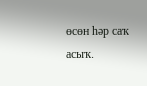өсөн һәр саҡ асыҡ.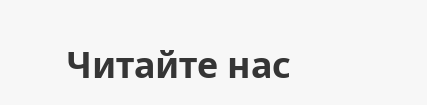Читайте нас